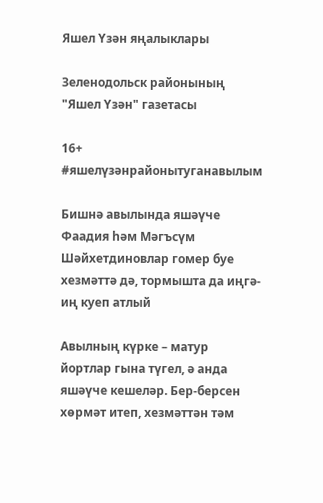Яшел Үзән яңалыклары

Зеленодольск районының "Яшел Үзән" газетасы

16+
#яшелүзәнрайонытуганавылым

Бишнә авылында яшәүче Фаадия һәм Мәгъсүм Шәйхетдиновлар гомер буе хезмәттә дә, тормышта да иңгә-иң куеп атлый

Авылның күрке – матур йортлар гына түгел, ә анда яшәүче кешеләр. Бер-берсен хөрмәт итеп, хезмәттән тәм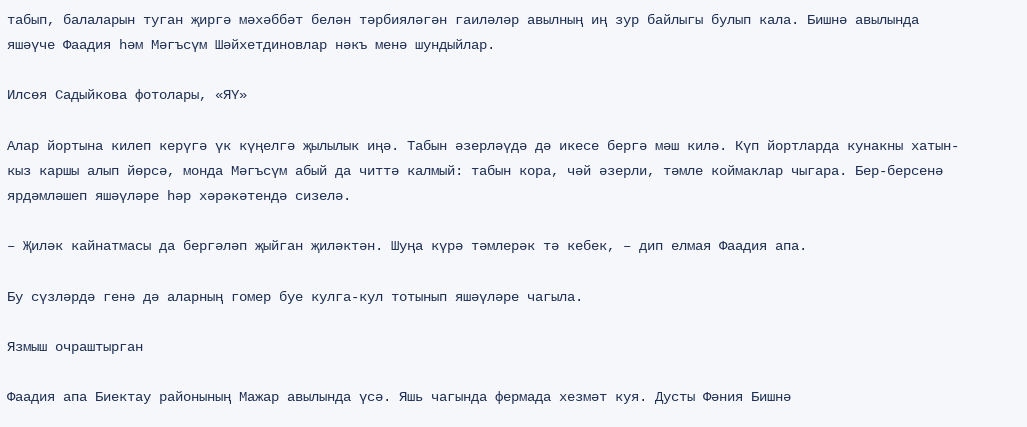табып, балаларын туган җиргә мәхәббәт белән тәрбияләгән гаиләләр авылның иң зур байлыгы булып кала. Бишнә авылында яшәүче Фаадия һәм Мәгъсүм Шәйхетдиновлар нәкъ менә шундыйлар.

Илсөя Садыйкова фотолары, «ЯҮ»

Алар йортына килеп керүгә үк күңелгә җылылык иңә. Табын әзерләүдә дә икесе бергә мәш килә. Күп йортларда кунакны хатын-кыз каршы алып йөрсә, монда Мәгъсүм абый да читтә калмый: табын кора, чәй әзерли, тәмле коймаклар чыгара. Бер-берсенә ярдәмләшеп яшәүләре һәр хәрәкәтендә сизелә.

– Җиләк кайнатмасы да бергәләп җыйган җиләктән. Шуңа күрә тәмлерәк тә кебек, – дип елмая Фаадия апа.

Бу сүзләрдә генә дә аларның гомер буе кулга-кул тотынып яшәүләре чагыла.

Язмыш очраштырган

Фаадия апа Биектау районының Мажар авылында үсә. Яшь чагында фермада хезмәт куя. Дусты Фәния Бишнә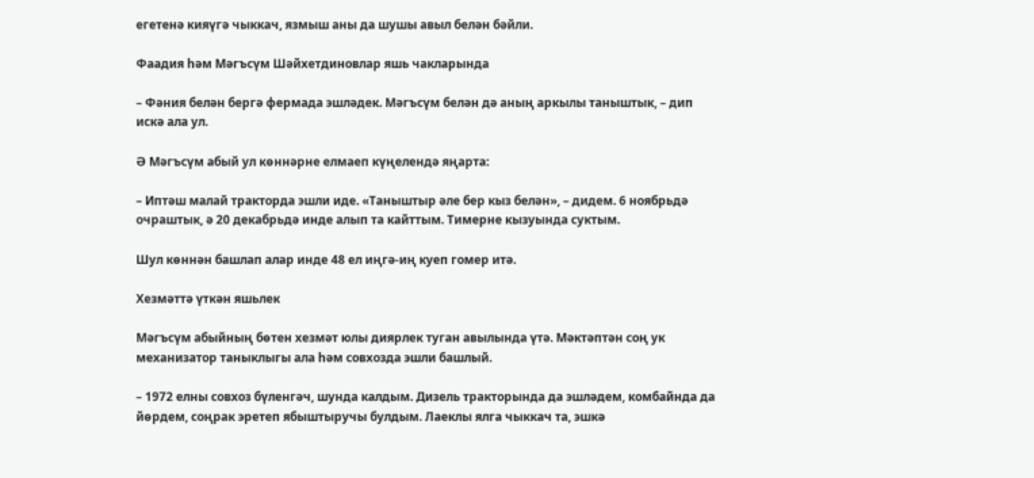егетенә кияүгә чыккач, язмыш аны да шушы авыл белән бәйли.

Фаадия һәм Мәгъсүм Шәйхетдиновлар яшь чакларында

– Фәния белән бергә фермада эшләдек. Мәгъсүм белән дә аның аркылы таныштык, – дип искә ала ул.

Ә Мәгъсүм абый ул көннәрне елмаеп күңелендә яңарта:

– Иптәш малай тракторда эшли иде. «Таныштыр әле бер кыз белән», – дидем. 6 ноябрьдә очраштык, ә 20 декабрьдә инде алып та кайттым. Тимерне кызуында суктым.

Шул көннән башлап алар инде 48 ел иңгә-иң куеп гомер итә.

Хезмәттә үткән яшьлек

Мәгъсүм абыйның бөтен хезмәт юлы диярлек туган авылында үтә. Мәктәптән соң ук механизатор таныклыгы ала һәм совхозда эшли башлый.

– 1972 елны совхоз бүленгәч, шунда калдым. Дизель тракторында да эшләдем, комбайнда да йөрдем, соңрак эретеп ябыштыручы булдым. Лаеклы ялга чыккач та, эшкә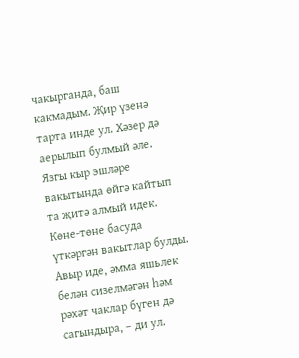чакырганда, баш какмадым. Җир үзенә тарта инде ул. Хәзер дә аерылып булмый әле. Язгы кыр эшләре вакытында өйгә кайтып та җитә алмый идек. Көне-төне басуда үткәргән вакытлар булды. Авыр иде, әмма яшьлек белән сизелмәгән һәм рәхәт чаклар бүген дә сагындыра, – ди ул.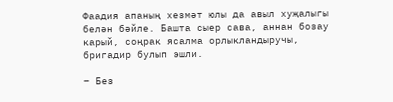Фаадия апаның хезмәт юлы да авыл хуҗалыгы белән бәйле. Башта сыер сава, аннан бозау карый, соңрак ясалма орлыкландыручы, бригадир булып эшли.

– Без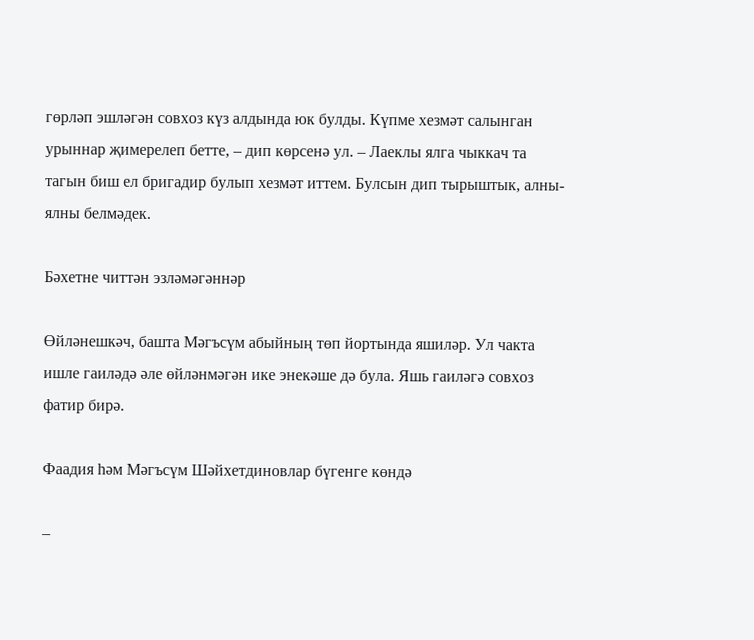гөрләп эшләгән совхоз күз алдында юк булды. Күпме хезмәт салынган урыннар җимерелеп бетте, – дип көрсенә ул. – Лаеклы ялга чыккач та тагын биш ел бригадир булып хезмәт иттем. Булсын дип тырыштык, алны-ялны белмәдек.

Бәхетне читтән эзләмәгәннәр

Өйләнешкәч, башта Мәгъсүм абыйның төп йортында яшиләр. Ул чакта ишле гаиләдә әле өйләнмәгән ике энекәше дә була. Яшь гаиләгә совхоз фатир бирә.

Фаадия һәм Мәгъсүм Шәйхетдиновлар бүгенге көндә

–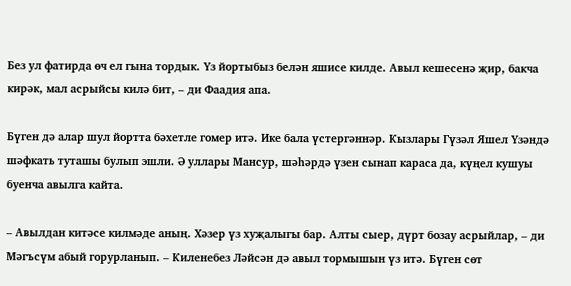Без ул фатирда өч ел гына тордык. Үз йортыбыз белән яшисе килде. Авыл кешесенә җир, бакча кирәк, мал асрыйсы килә бит, – ди Фаадия апа.

Бүген дә алар шул йортта бәхетле гомер итә. Ике бала үстергәннәр. Кызлары Гүзәл Яшел Үзәндә шәфкать туташы булып эшли. Ә уллары Мансур, шәһәрдә үзен сынап караса да, күңел кушуы буенча авылга кайта.

– Авылдан китәсе килмәде аның. Хәзер үз хуҗалыгы бар. Алты сыер, дүрт бозау асрыйлар, – ди Мәгъсүм абый горурланып. – Киленебез Ләйсән дә авыл тормышын үз итә. Бүген сөт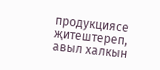продукциясе җитештереп, авыл халкын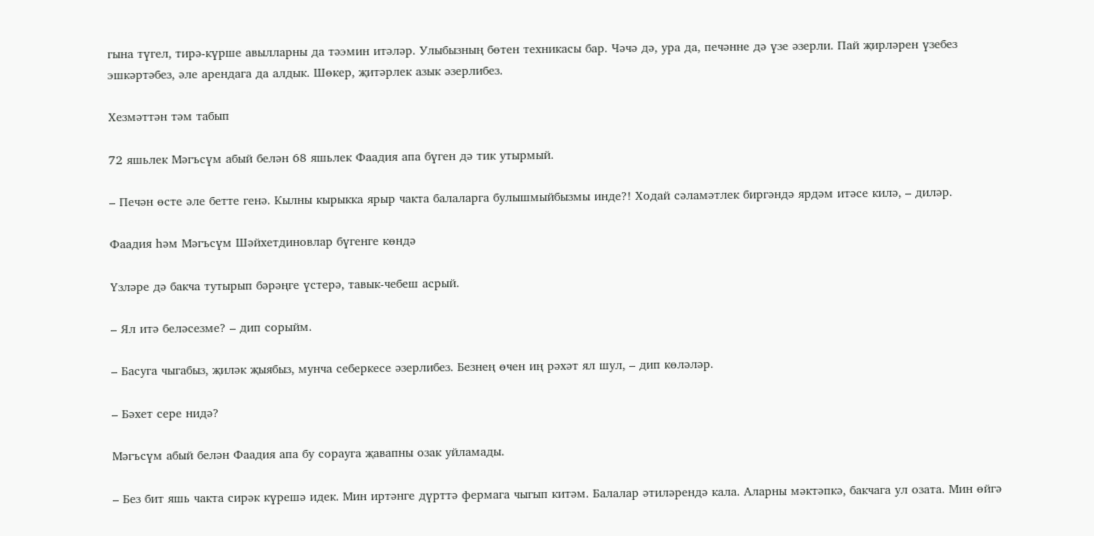гына түгел, тирә-күрше авылларны да тәэмин итәләр. Улыбызның бөтен техникасы бар. Чәчә дә, ура да, печәнне дә үзе әзерли. Пай җирләрен үзебез эшкәртәбез, әле арендага да алдык. Шөкер, җитәрлек азык әзерлибез.

Хезмәттән тәм табып

72 яшьлек Мәгъсүм абый белән 68 яшьлек Фаадия апа бүген дә тик утырмый.

– Печән өсте әле бетте генә. Кылны кырыкка ярыр чакта балаларга булышмыйбызмы инде?! Ходай сәламәтлек биргәндә ярдәм итәсе килә, – диләр.

Фаадия һәм Мәгъсүм Шәйхетдиновлар бүгенге көндә

Үзләре дә бакча тутырып бәрәңге үстерә, тавык-чебеш асрый.

– Ял итә беләсезме? – дип сорыйм.

– Басуга чыгабыз, җиләк җыябыз, мунча себеркесе әзерлибез. Безнең өчен иң рәхәт ял шул, – дип көләләр.

– Бәхет сере нидә?

Мәгъсүм абый белән Фаадия апа бу сорауга җавапны озак уйламады.

– Без бит яшь чакта сирәк күрешә идек. Мин иртәнге дүрттә фермага чыгып китәм. Балалар әтиләрендә кала. Аларны мәктәпкә, бакчага ул озата. Мин өйгә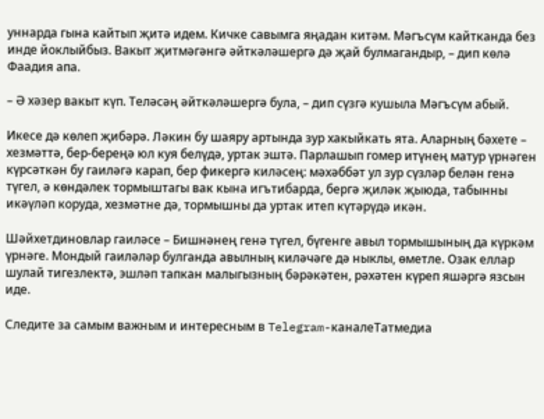уннарда гына кайтып җитә идем. Кичке савымга яңадан китәм. Мәгъсүм кайтканда без инде йоклыйбыз. Вакыт җитмәгәнгә әйткәләшергә дә җай булмагандыр, – дип көлә Фаадия апа.

– Ә хәзер вакыт күп. Теләсәң әйткәләшергә була, – дип сүзгә кушыла Мәгъсүм абый.

Икесе дә көлеп җибәрә. Ләкин бу шаяру артында зур хакыйкать ята. Аларның бәхете – хезмәттә, бер-береңә юл куя белүдә, уртак эштә. Парлашып гомер итүнең матур үрнәген күрсәткән бу гаиләгә карап, бер фикергә киләсең: мәхәббәт ул зур сүзләр белән генә түгел, ә көндәлек тормыштагы вак кына игътибарда, бергә җиләк җыюда, табынны икәүләп коруда, хезмәтне дә, тормышны да уртак итеп күтәрүдә икән.

Шәйхетдиновлар гаиләсе – Бишнәнең генә түгел, бүгенге авыл тормышының да күркәм үрнәге. Мондый гаиләләр булганда авылның киләчәге дә ныклы, өметле. Озак еллар шулай тигезлектә, эшләп тапкан малыгызның бәрәкәтен, рәхәтен күреп яшәргә язсын иде.

Следите за самым важным и интересным в Telegram-каналеТатмедиа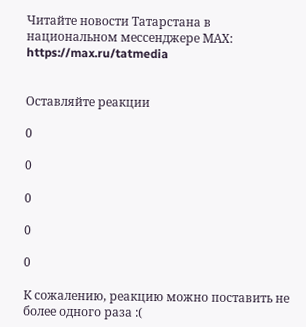Читайте новости Татарстана в национальном мессенджере MАХ: https://max.ru/tatmedia


Оставляйте реакции

0

0

0

0

0

К сожалению, реакцию можно поставить не более одного раза :(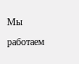Мы работаем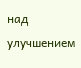над улучшением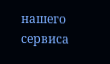нашего сервиса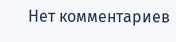Нет комментариев